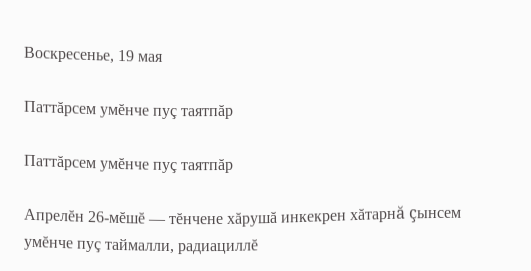Воскресенье, 19 мая

Паттăрсем умĕнче пуç таятпăр

Паттăрсем умĕнче пуç таятпăр

Апрелĕн 26-мĕшĕ — тĕнчене хăрушă инкекрен хăтарнă çынсем умĕнче пуç таймалли, радиациллĕ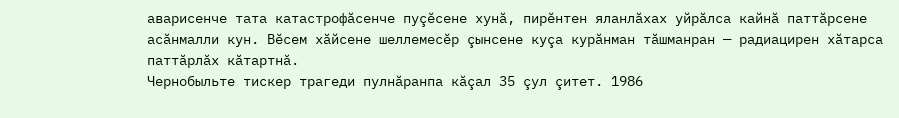аварисенче тата катастрофăсенче пуçĕсене хунă, пирĕнтен яланлăхах уйрăлса кайнă паттăрсене асăнмалли кун. Вĕсем хăйсене шеллемесĕр çынсене куçа курăнман тăшманран — радиацирен хăтарса паттăрлăх кăтартнă.
Чернобыльте тискер трагеди пулнăранпа кăçал 35 çул çитет. 1986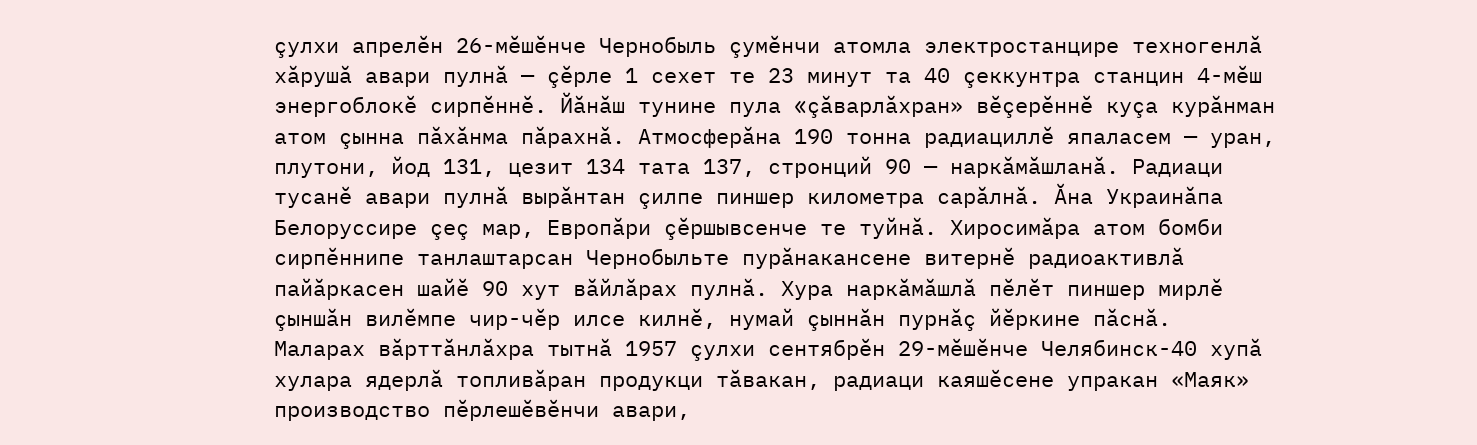çулхи апрелĕн 26-мĕшĕнче Чернобыль çумĕнчи атомла электростанцире техногенлă хăрушă авари пулнă — çĕрле 1 сехет те 23 минут та 40 çеккунтра станцин 4-мĕш энергоблокĕ сирпĕннĕ. Йăнăш тунине пула «çăварлăхран» вĕçерĕннĕ куçа курăнман атом çынна пăхăнма пăрахнă. Атмосферăна 190 тонна радиациллĕ япаласем — уран, плутони, йод 131, цезит 134 тата 137, стронций 90 — наркăмăшланă. Радиаци тусанĕ авари пулнă вырăнтан çилпе пиншер километра сарăлнă. Ăна Украинăпа Белоруссире çеç мар, Европăри çĕршывсенче те туйнă. Хиросимăра атом бомби сирпĕннипе танлаштарсан Чернобыльте пурăнакансене витернĕ радиоактивлă пайăркасен шайĕ 90 хут вăйлăрах пулнă. Хура наркăмăшлă пĕлĕт пиншер мирлĕ çыншăн вилĕмпе чир-чĕр илсе килнĕ, нумай çыннăн пурнăç йĕркине пăснă.
Маларах вăрттăнлăхра тытнă 1957 çулхи сентябрĕн 29-мĕшĕнче Челябинск-40 хупă хулара ядерлă топливăран продукци тăвакан, радиаци каяшĕсене упракан «Маяк» производство пĕрлешĕвĕнчи авари,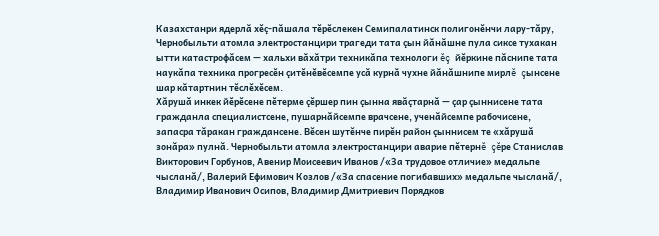Казахстанри ядерлă хĕç-пăшала тĕрĕслекен Семипалатинск полигонĕнчи лару-тăру, Чернобыльти атомла электростанцири трагеди тата çын йăнăшне пула сиксе тухакан ытти катастрофăсем — хальхи вăхăтри техникăпа технологи ĕç йĕркине пăснипе тата наукăпа техника прогресĕн çитĕнĕвĕсемпе усă курнă чухне йăнăшнипе мирлĕ çынсене шар кăтартнин тĕслĕхĕсем.
Хăрушă инкек йĕрĕсене пĕтерме çĕршер пин çынна явăçтарнă — çар çыннисене тата гражданла специалистсене, пушарнăйсемпе врачсене, ученăйсемпе рабочисене, запасра тăракан граждансене. Вĕсен шутĕнче пирĕн район çыннисем те «хăрушă зонăра» пулнă. Чернобыльти атомла электростанцири аварие пĕтернĕ çĕре Станислав Викторович Горбунов, Авенир Моисеевич Иванов /«За трудовое отличие» медальпе чысланă/, Валерий Ефимович Козлов /«За спасение погибавших» медальпе чысланă/, Владимир Иванович Осипов, Владимир Дмитриевич Порядков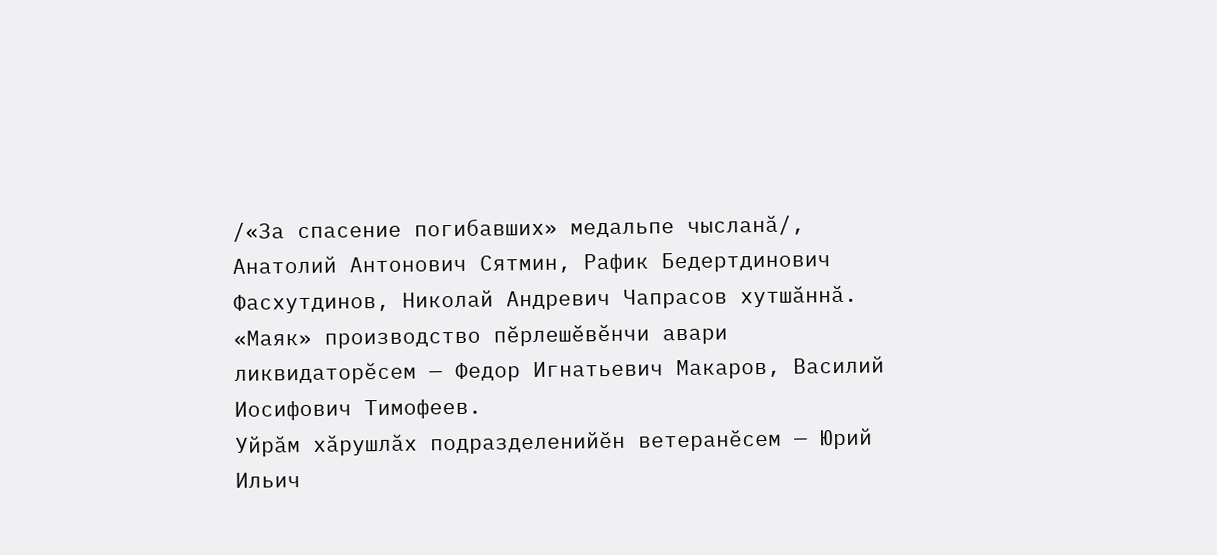/«За спасение погибавших» медальпе чысланă/, Анатолий Антонович Сятмин, Рафик Бедертдинович Фасхутдинов, Николай Андревич Чапрасов хутшăннă.
«Маяк» производство пĕрлешĕвĕнчи авари ликвидаторĕсем — Федор Игнатьевич Макаров, Василий Иосифович Тимофеев.
Уйрăм хăрушлăх подразделенийĕн ветеранĕсем — Юрий Ильич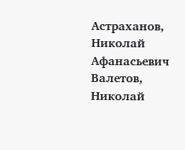Астраханов, Николай Афанасьевич Валетов, Николай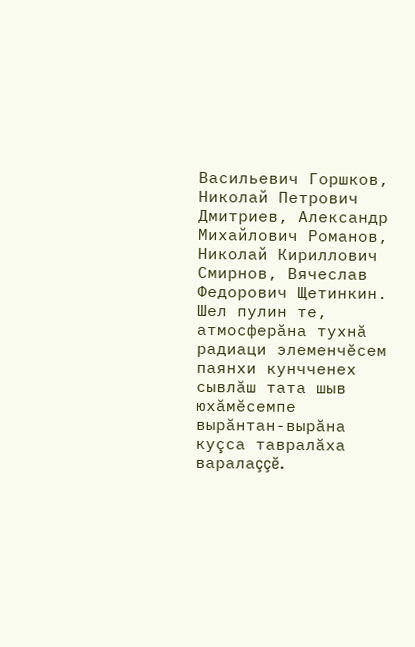Васильевич Горшков, Николай Петрович Дмитриев, Александр Михайлович Романов, Николай Кириллович Смирнов, Вячеслав Федорович Щетинкин.
Шел пулин те, атмосферăна тухнă радиаци элеменчĕсем паянхи кунчченех сывлăш тата шыв юхăмĕсемпе вырăнтан-вырăна куçса тавралăха варалаççĕ.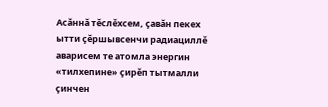Асăннă тĕслĕхсем, çавăн пекех ытти çĕршывсенчи радиациллĕ аварисем те атомла энергин «тилхепине» çирĕп тытмалли çинчен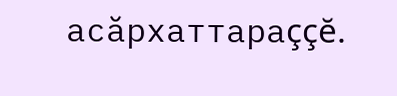асăрхаттараççĕ.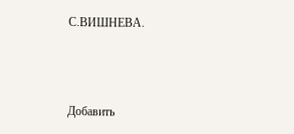С.ВИШНЕВА.



Добавить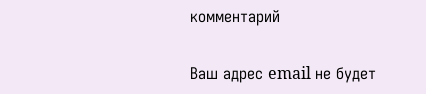комментарий

Ваш адрес email не будет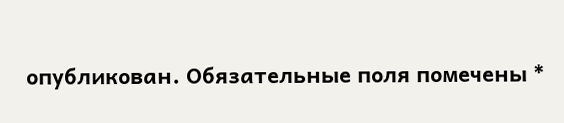опубликован. Обязательные поля помечены *